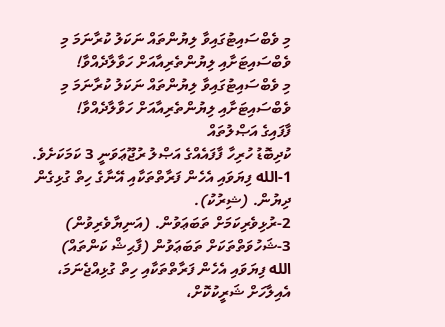މި ވެބްސައިޓުގައިވާ ލިޔުންތައް ނަކަލު ކުރާނަމަ މި ވެބްސައިޓަށާއި ލިޔުންތެރިއާއަށް ހަވާލާދެއްވާ!
މި ވެބްސައިޓުގައިވާ ލިޔުންތައް ނަކަލު ކުރާނަމަ މި ވެބްސައިޓަށާއި ލިޔުންތެރިއާއަށް ހަވާލާދެއްވާ!
ފާފައިގެ އަޞްލުތައް
ކުދިބޮޑު ހުރިހާ ފާފައެއްގެ އަޞްލު ރުޖޫޢަވަނީ 3 ކަމަކަށެވެ.
1-الله ފިޔަވައި އެހެން ފަރާތްތަކާއި އޭނާގެ ހިތް ގުޅިގެން ދިޔުން. (ޝިރުކު).
2-ރުޅިވެރިކަމަށް ތަބަޢަވުން. (އަނިޔާވެރިވުން)
3-ޝަހުވަތްތަކަށް ތަބަޢަވުން (ފާޙިޝް ކަންތައް)
الله ފިޔަވައި އެހެން ފަރާތްތަކާއި ހިތް ގުޅިއްޖެނަމަ، އެއިލާހަށް ޝަރީކުކޮށް،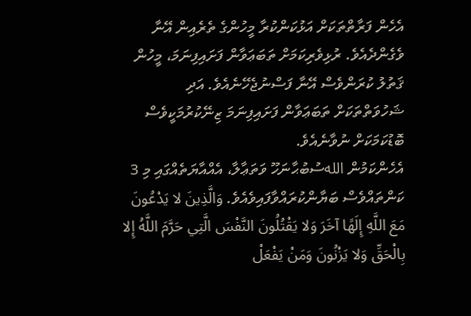އެހެން ފަރާތްތަކަށް އަޅުކަންކުރާ މީހުންގެ ތެރެއިން އޭނާ ވެގެންދެއެވެ. ރުޅިވެރިކަމަށް ތަބަޢަވާން ފަށައިފިނަމަ، މީހުން ޤަތުލު ކުރަންވެސް އޭނާ ފަސްނުޖެހޭނެއެވެ. އަދި ޝަހުވަތްތަކަށް ތަބަޢަވާން ފަށައިފިނަމަ ޒިނޭކުރުމަކީވެސް ބޮޑުކަމަކަށް ނުވާނެއެވެ.
އެހެންކަމުން اللهސުބުޙާނަހޫ ވަތަޢާލާ، އެއްއާޔަތެއްގައި މި 3 ކަންތައްވެސް ބަޔާންކުރައްވާފައިވެއެވެ. وَالَّذِينَ لا يَدْعُونَ مَعَ اللَّهِ إِلَهًا آخَرَ وَلا يَقْتُلُونَ النَّفْسَ الَّتِي حَرَّمَ اللَّهُ إِلا بِالْحَقِّ وَلا يَزْنُونَ وَمَنْ يَفْعَلْ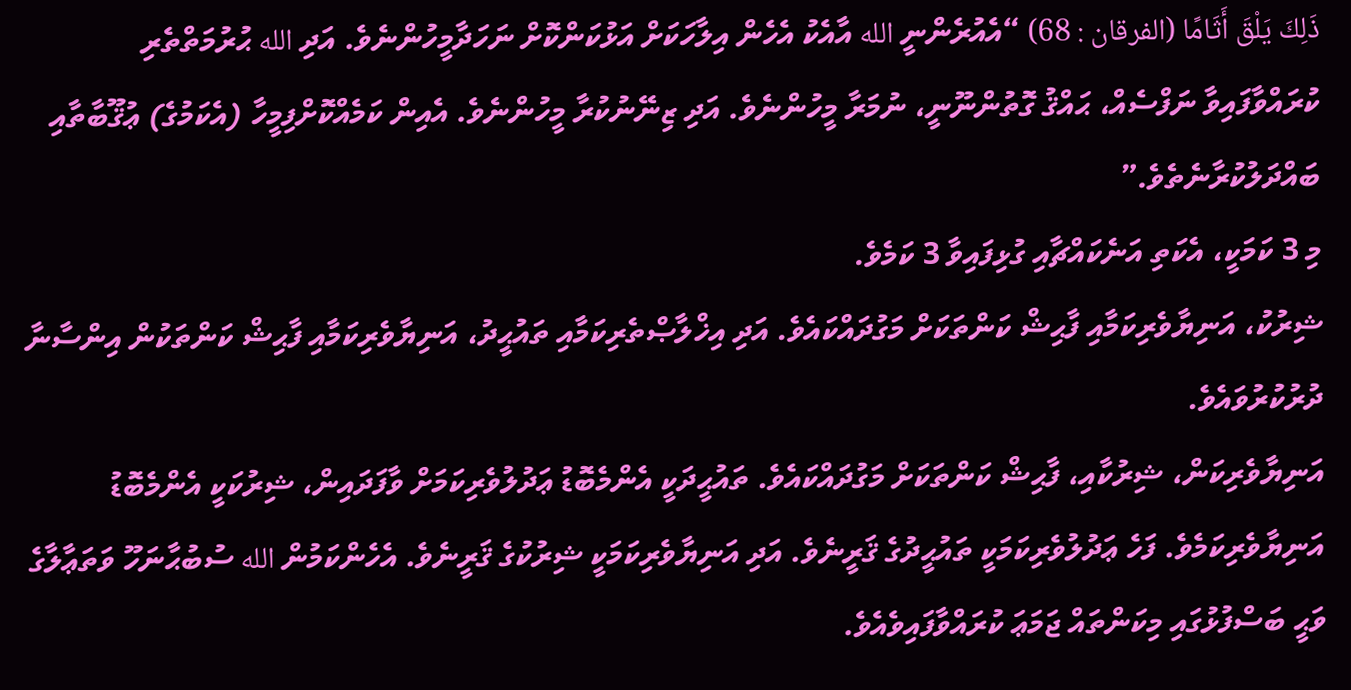ذَلِكَ يَلْقَ أَثَامًا (الفرقان : 68) “އެއުރެންނީ الله އާއެކު އެހެން އިލާހަކަށް އަޅުކަންކޮށް ނަހަދާމީހުންނެވެ. އަދި الله ޙުރުމަތްތެރި ކުރައްވާފައިވާ ނަފްސެއް، ޙައްޤު ގޮތުންނޫނީ، ނުމަރާ މީހުންނެވެ. އަދި ޒިނޭނުކުރާ މީހުންނެވެ. އެއިން ކަމެއްކޮށްފިމީހާ (އެކަމުގެ) ޢުޤޫބާތާއި ބައްދަލުކުރާނެތެވެ.”
މި 3 ކަމަކީ، އެކަތި އަނެކައްޗާއި ގުޅިފައިވާ 3 ކަމެވެ.
ޝިރުކު، އަނިޔާވެރިކަމާއި ފާޙިޝް ކަންތަކަށް މަގުދައްކައެވެ. އަދި އިޚްލާޞްތެރިކަމާއި ތައުޙީދު، އަނިޔާވެރިކަމާއި ފާޙިޝް ކަންތަކުން އިންސާނާ ދުރުކުރުވައެވެ.
އަނިޔާވެރިކަން، ޝިރުކާއި، ފާޙިޝް ކަންތަކަށް މަގުދައްކައެވެ. ތައުޙީދަކީ އެންމެބޮޑު ޢަދުލުވެރިކަމަށް ވާފަދައިން، ޝިރުކަކީ އެންމެބޮޑު އަނިޔާވެރިކަމެވެ. ފަހެ ޢަދުލުވެރިކަމަކީ ތައުޙީދުގެ ޤަރީނެވެ. އަދި އަނިޔާވެރިކަމަކީ ޝިރުކުގެ ޤަރީނެވެ. އެހެންކަމުން الله ސުބުޙާނަހޫ ވަތަޢާލާގެ ވަޙީ ބަސްފުޅުގައި މިކަންތައް ޖަމަޢަ ކުރައްވާފައިވެއެވެ.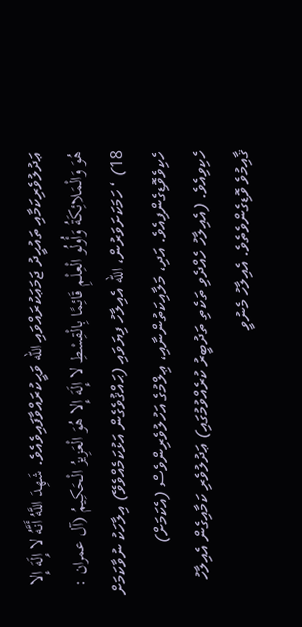ޢަދުލުވެރިކަމާއި ތައުޙީދު ޖަމަޢަކުރައްވައި الله ވަޙީކުރައްވާފައިވެއެވެ. شَهِدَ اللَّهُ أَنَّهُ لا إِلَهَ إِلا هُوَ وَالْمَلائِكَةُ وَأُولُو الْعِلْمِ قَائِمًا بِالْقِسْطِ لا إِلَهَ إِلا هُوَ الْعَزِيزُ الْحَكِيمُ (آل عمران : 18) ‘ ހަމަކަށަވަރުން، الله އެއިލާހު ފިޔަވައި (ޙައްޤުވެގެން އަޅުކަމެއްވެވޭ) އިލާހަކު ނުވާކަމަށް ހެކިވެވޮޑިގެންފިއެވެ. އަދި، މަލާއިކަތުންނާއި، ޢިލްމުގެ އަހުލުވެރިންވެސް (އެކަމަށް) ހެކިވިއެވެ. (އެއިލާހު ހެއްދެވި ތަކެތި ތަދުބީރު ކުރެއްވުމުގައި) ޢަދުލުވެރި ކަމާއިގެން އެއިލާހު ޤާއިމުވެ ވޮޑިގެންވެތެވެ. އެއިލާހު މެނުވީ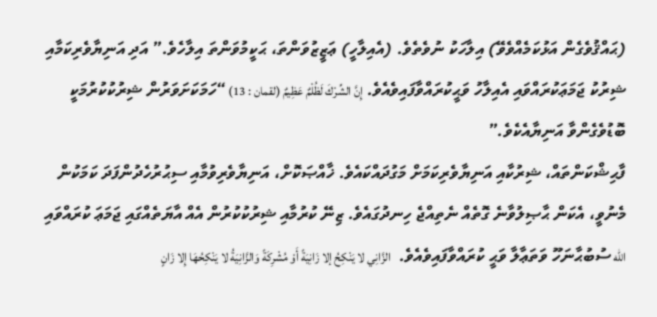(ޙައްޤުވެގެން އަޅުކަމެއްވެވޭ) އިލާހަކު ނުވެތެވެ. (އެއިލާހީ) ޢަޒީޒުވަންތަ، ޙަކީމުވަންތަ އިލާހެވެ.” އަދި އަނިޔާވެރިކަމާއި ޝިރުކު ޖަމަޢަކުރައްވައި އެއިލާހު ވަޙީކުރައްވާފައިވެއެވެ. إِنَّ الشِّرْكَ لَظُلْمٌ عَظِيمٌ (لقمان : 13) “ހަމަކަށަވަރުން ޝިރުކުކުރުމަކީ ބޮޑުވެގެންވާ އަނިޔާއެކެވެ.”
ފާޙިޝްކަންތައް، ޝިރުކާއި އަނިޔާވެރިކަމަށް މަގުދައްކައެވެ. ޚާއްޞަކޮށް، އަނިޔާވެރިވުމާއި ސިޙުރުހެދުންފަދަ ކަމަކުން މެނުވީ، އެކަން ޙާޞިލުވާނެ ގޮތެއް ނެތިއްޖެ ހިނދުގައެވެ. ޒިނޭ ކުރުމާއި ޝިރުކުކުރުން އެއް އާޔަތެއްގައި ޖަމަޢަ ކުރައްވައި الله ސުބުޙާނަހޫ ވަތަޢާލާ ވަޙީ ކުރައްވާފައިވެއެވެ.  الزَّانِي لا يَنْكِحُ إلا زَانِيَةً أَوْ مُشْرِكَةً وَالزَّانِيَةُ لا يَنْكِحُهَا إِلا زَانٍ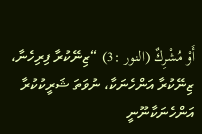أَوْ مُشْرِكٌ (النور :3) “ޒިނޭކުރާ ފިރިހެނާ، ޒިނޭކުރާ އަންހެނަކާ، ނުވަތަ ޝަރީކުކުރާ އަންހެނަކާނޫނީ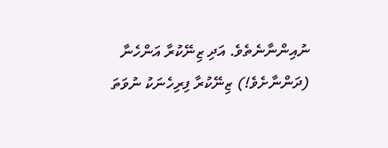ނުއިންނާނެތެވެ. އަދި ޒިނޭކުރާ އަންހެނާ (ދަންނާށެވެ!) ޒިނޭކުރާ ފިރިހެނަކު ނުވަތަ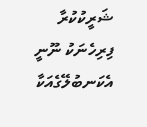ޝަރީކުކުރާ ފިރިހެނަކު ނޫނީ އެކަނބުލޭގެއަކާ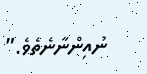ނުއިންނާނެތެވެ.”